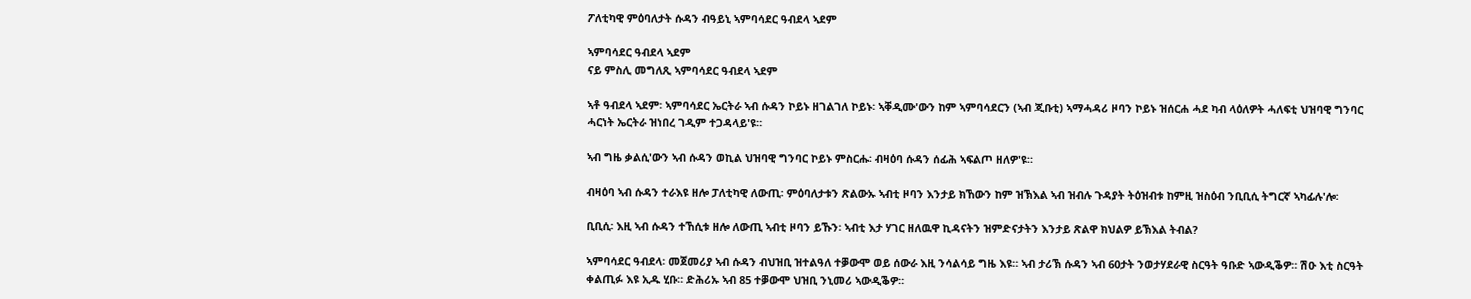ፖለቲካዊ ምዕባለታት ሱዳን ብዓይኒ ኣምባሳደር ዓብደላ ኣደም

ኣምባሳደር ዓብደላ ኣደም
ናይ ምስሊ መግለጺ ኣምባሳደር ዓብደላ ኣደም

ኣቶ ዓብደላ ኣደም፡ ኣምባሳደር ኤርትራ ኣብ ሱዳን ኮይኑ ዘገልገለ ኮይኑ፡ ኣቐዲሙ'ውን ከም ኣምባሳደርን (ኣብ ጂቡቲ) ኣማሓዳሪ ዞባን ኮይኑ ዝሰርሐ ሓደ ካብ ላዕለዎት ሓለፍቲ ህዝባዊ ግንባር ሓርነት ኤርትራ ዝነበረ ገዲም ተጋዳላይ'ዩ።

ኣብ ግዜ ቃልሲ'ውን ኣብ ሱዳን ወኪል ህዝባዊ ግንባር ኮይኑ ምስርሑ፡ ብዛዕባ ሱዳን ሰፊሕ ኣፍልጦ ዘለዎ'ዩ።

ብዛዕባ ኣብ ሱዳን ተራእዩ ዘሎ ፓለቲካዊ ለውጢ፡ ምዕባለታቱን ጽልውኡ ኣብቲ ዞባን እንታይ ክኸውን ከም ዝኽእል ኣብ ዝብሉ ጉዳያት ትዕዝብቱ ከምዚ ዝስዕብ ንቢቢሲ ትግርኛ ኣካፊሉ'ሎ፡

ቢቢሲ፡ እዚ ኣብ ሱዳን ተኸሲቱ ዘሎ ለውጢ ኣብቲ ዞባን ይኹን፡ ኣብቲ እታ ሃገር ዘለዉዋ ኪዳናትን ዝምድናታትን እንታይ ጽልዋ ክህልዎ ይኽእል ትብል?

ኣምባሳደር ዓብደላ፡ መጀመሪያ ኣብ ሱዳን ብህዝቢ ዝተልዓለ ተቓውሞ ወይ ሰውራ እዚ ንሳልሳይ ግዜ እዩ። ኣብ ታሪኽ ሱዳን ኣብ 60ታት ንወታሃደራዊ ስርዓት ዓቡድ ኣውዲቕዎ። ሽዑ እቲ ስርዓት ቀልጢፉ እዩ ኢዱ ሂቡ። ድሕሪኡ ኣብ 85 ተቓውሞ ህዝቢ ንኒመሪ ኣውዲቕዎ።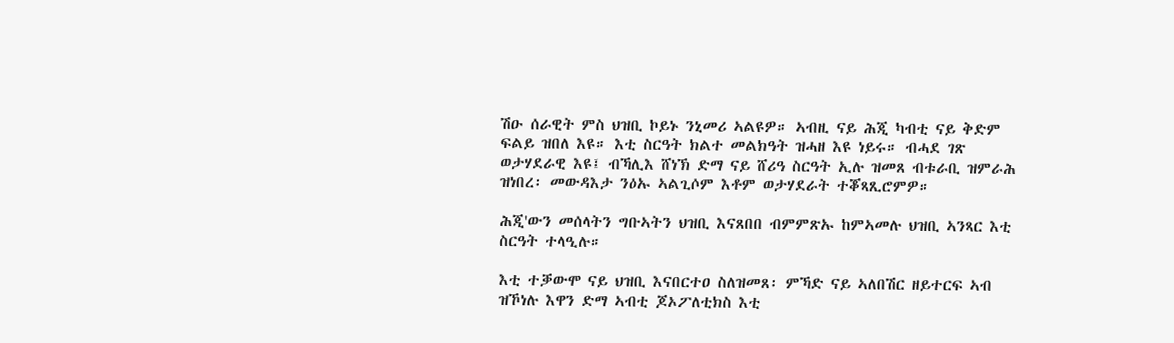ሽዑ ሰራዊት ምስ ህዝቢ ኮይኑ ንኒመሪ ኣልዩዎ። ኣብዚ ናይ ሕጂ ካብቲ ናይ ቅድም ፍልይ ዝበለ እዩ። እቲ ስርዓት ክልተ መልክዓት ዝሓዘ እዩ ነይሩ። ብሓደ ገጽ ወታሃደራዊ እዩ፤ ብኻሊእ ሸነኽ ድማ ናይ ሸሪዓ ስርዓት ኢሉ ዝመጸ ብቱራቢ ዝምራሕ ዝነበረ፡ መውዳእታ ንዕኡ ኣልጊሶም እቶም ወታሃደራት ተቖጻጺሮምዎ።

ሕጂ'ውን መሰላትን ግቡኣትን ህዝቢ እናጸበበ ብምምጽኡ ከምኣመሉ ህዝቢ ኣንጻር እቲ ስርዓት ተላዒሉ።

እቲ ተቓውሞ ናይ ህዝቢ እናበርተዐ ስለዝመጸ፡ ምኻድ ናይ ኣለበሽር ዘይተርፍ ኣብ ዝኾነሉ እዋን ድማ ኣብቲ ጆኦፖለቲክስ እቲ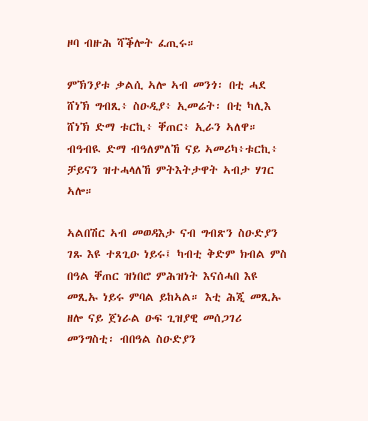ዞባ ብዙሕ ሻቕሎት ፈጢሩ።

ምኽንያቱ ቃልሲ ኣሎ ኣብ መንጎ፡ በቲ ሓደ ሸነኽ ግብጺ፥ ስዑዲያ፥ ኢመሬት፡ በቲ ካሊእ ሸነኽ ድማ ቱርኪ፥ ቐጠር፥ ኢራን ኣለዋ። ብዓብዪ ድማ ብዓለምለኸ ናይ ኣመሪካ፥ቱርኪ፥ ቻይናን ዝተሓላለኸ ምትእትታዋት ኣብታ ሃገር ኣሎ።

ኣልበሽር ኣብ መወዳእታ ናብ ግብጽን ስዑድያን ገጹ እዩ ተጸጊዑ ነይሩ፤ ካብቲ ቅድም ክብል ምስ በዓል ቐጠር ዝነበሮ ምሕዝነት እናሰሓበ እዩ መጺኡ ነይሩ ምባል ይከኣል። እቲ ሕጂ መጺኡ ዘሎ ናይ ጀነራል ዑፍ ጊዝያዊ መሰጋገሪ መንግስቲ፡ ብበዓል ስዑድያን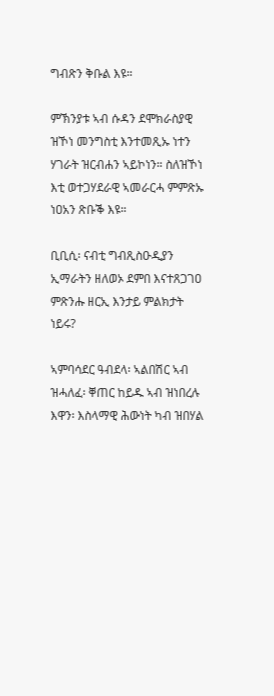ግብጽን ቅቡል እዩ።

ምኽንያቱ ኣብ ሱዳን ደሞክራስያዊ ዝኾነ መንግስቲ እንተመጺኡ ነተን ሃገራት ዝርብሐን ኣይኮነን። ስለዝኾነ እቲ ወተጋሃደራዊ ኣመራርሓ ምምጽኡ ነዐአን ጽቡቕ እዩ።

ቢቢሲ፡ ናብቲ ግብጺስዑዲያን ኢማራትን ዘለወኦ ደምበ እናተጸጋገዐ ምጽንሑ ዘርኢ እንታይ ምልክታት ነይሩ?

ኣምባሳደር ዓብደላ፡ ኣልበሽር ኣብ ዝሓለፈ፡ ቐጠር ከይዱ ኣብ ዝነበረሉ እዋን፡ እስላማዊ ሕውነት ካብ ዝበሃል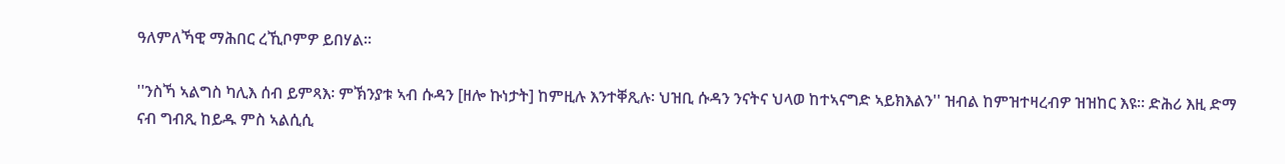ዓለምለኻዊ ማሕበር ረኺቦምዎ ይበሃል።

''ንስኻ ኣልግስ ካሊእ ሰብ ይምጻእ፡ ምኽንያቱ ኣብ ሱዳን [ዘሎ ኩነታት] ከምዚሉ እንተቐጺሉ፡ ህዝቢ ሱዳን ንናትና ህላወ ከተኣናግድ ኣይክእልን'' ዝብል ከምዝተዛረብዎ ዝዝከር እዩ። ድሕሪ እዚ ድማ ናብ ግብጺ ከይዱ ምስ ኣልሲሲ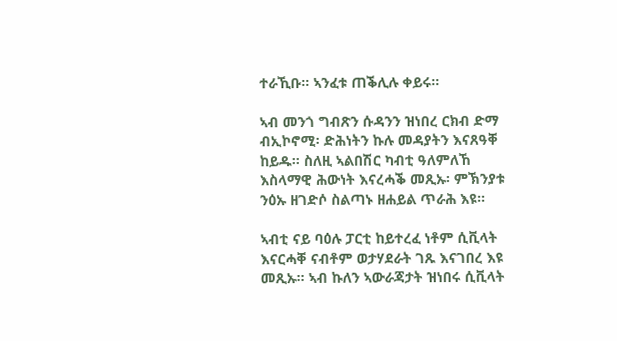ተራኺቡ። ኣንፈቱ ጠቕሊሉ ቀይሩ።

ኣብ መንጎ ግብጽን ሱዳንን ዝነበረ ርክብ ድማ ብኢኮኖሚ፡ ድሕነትን ኩሉ መዳያትን እናጸዓቐ ከይዱ። ስለዚ ኣልበሽር ካብቲ ዓለምለኸ እስላማዊ ሕውነት እናረሓቕ መጺኡ፡ ምኽንያቱ ንዕኡ ዘገድሶ ስልጣኑ ዘሐይል ጥራሕ እዩ።

ኣብቲ ናይ ባዕሉ ፓርቲ ከይተረፈ ነቶም ሲቪላት እናርሓቐ ናብቶም ወታሃደራት ገጹ እናገበረ እዩ መጺኡ። ኣብ ኩለን ኣውራጃታት ዝነበሩ ሲቪላት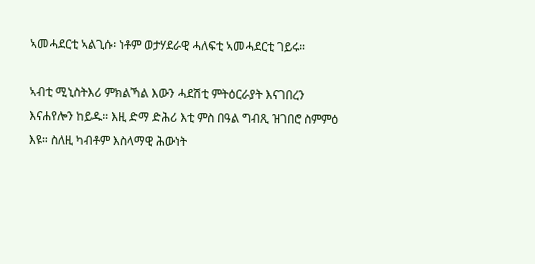ኣመሓደርቲ ኣልጊሱ፡ ነቶም ወታሃደራዊ ሓለፍቲ ኣመሓደርቲ ገይሩ።

ኣብቲ ሚኒስትእሪ ምክልኻል እውን ሓደሽቲ ምትዕርራያት እናገበረን እናሐየሎን ከይዱ። እዚ ድማ ድሕሪ እቲ ምስ በዓል ግብጺ ዝገበሮ ስምምዕ እዩ። ስለዚ ካብቶም እስላማዊ ሕውነት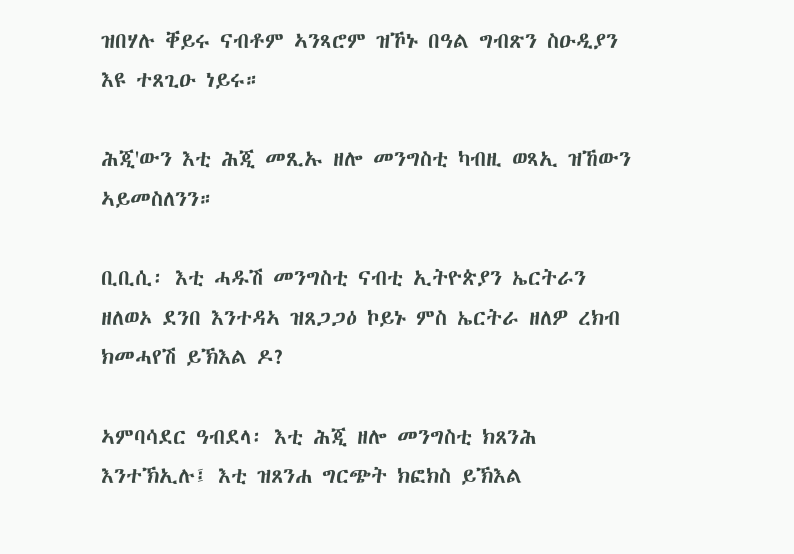ዝበሃሉ ቐይሩ ናብቶም ኣንጻሮም ዝኾኑ በዓል ግብጽን ስዑዲያን እዩ ተጸጊዑ ነይሩ።

ሕጂ'ውን እቲ ሕጂ መጺኡ ዘሎ መንግስቲ ካብዚ ወጻኢ ዝኸውን ኣይመስለንን።

ቢቢሲ፡ እቲ ሓዱሽ መንግስቲ ናብቲ ኢትዮጵያን ኤርትራን ዘለወኦ ደንበ እንተዳኣ ዝጸጋጋዕ ኮይኑ ምስ ኤርትራ ዘለዎ ረክብ ክመሓየሽ ይኽእል ዶ?

ኣምባሳደር ዓብደላ፡ እቲ ሕጂ ዘሎ መንግስቲ ክጸንሕ እንተኽኢሉ፤ እቲ ዝጸንሐ ግርጭት ክፎክስ ይኽእል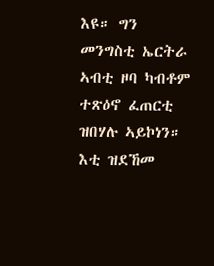እዩ። ግን መንግስቲ ኤርትራ ኣብቲ ዞባ ካብቶም ተጽዕኖ ፈጠርቲ ዝበሃሉ ኣይኮነን። እቲ ዝደኸመ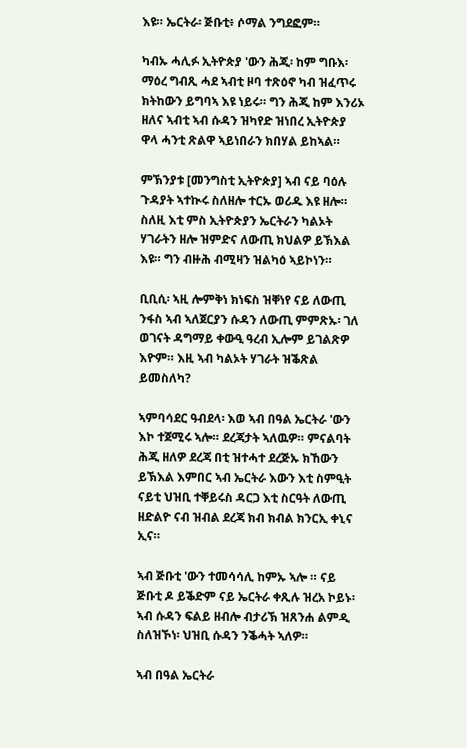እዩ። ኤርትራ፡ ጅቡቲ፥ ሶማል ንግደፎም።

ካብኡ ሓሊፉ ኢትዮጵያ 'ውን ሕጂ፡ ከም ግቡእ፡ ማዕረ ግብጺ ሓደ ኣብቲ ዞባ ተጽዕኖ ካብ ዝፈጥሩ ክትከውን ይግባኣ እዩ ነይሩ። ግን ሕጂ ከም እንሪኦ ዘለና ኣብቲ ኣብ ሱዳን ዝካየድ ዝነበረ ኢትዮጵያ ዋላ ሓንቲ ጽልዋ ኣይነበራን ክበሃል ይከኣል።

ምኽንያቱ [መንግስቲ ኢትዮጵያ] ኣብ ናይ ባዕሉ ጉዳያት ኣተኲሩ ስለዘሎ ተርኡ ወሪዱ እዩ ዘሎ። ስለዚ እቲ ምስ ኢትዮጵያን ኤርትራን ካልኦት ሃገራትን ዘሎ ዝምድና ለውጢ ክህልዎ ይኽእል እዩ። ግን ብዙሕ ብሚዛን ዝልካዕ ኣይኮነን።

ቢቢሲ፡ ኣዚ ሎምቅነ ክነፍስ ዝቐነየ ናይ ለውጢ ንፋስ ኣብ ኣለጀርያን ሱዳን ለውጢ ምምጽኡ፡ ገለ ወገናት ዳግማይ ቀውዒ ዓረብ ኢሎም ይገልጽዎ እዮም። እዚ ኣብ ካልኦት ሃገራት ዝቕጽል ይመስለካ?

ኣምባሳደር ዓብደላ፡ እወ ኣብ በዓል ኤርትራ 'ውን እኮ ተጀሚሩ ኣሎ። ደረጃታት ኣለዉዎ። ምናልባት ሕጂ ዘለዎ ደረጃ በቲ ዝተሓተ ደረጅኡ ክኸውን ይኽእል እምበር ኣብ ኤርትራ እውን እቲ ስምዒት ናይቲ ህዝቢ ተቐይሩስ ዳርጋ እቲ ስርዓት ለውጢ ዘድልዮ ናብ ዝብል ደረጃ ክብ ክብል ክንርኢ ቀኒና ኢና።

ኣብ ጅቡቲ 'ውን ተመሳሳሊ ከምኡ ኣሎ ። ናይ ጅቡቲ ዶ ይቕድም ናይ ኤርትራ ቀጺሉ ዝረአ ኮይኑ፡ኣብ ሱዳን ፍልይ ዘብሎ ብታሪኽ ዝጸንሐ ልምዲ ስለዝኾነ፡ ህዝቢ ሱዳን ንቕሓት ኣለዎ።

ኣብ በዓል ኤርትራ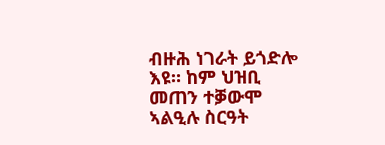ብዙሕ ነገራት ይጎድሎ እዩ። ከም ህዝቢ መጠን ተቓውሞ ኣልዒሉ ስርዓት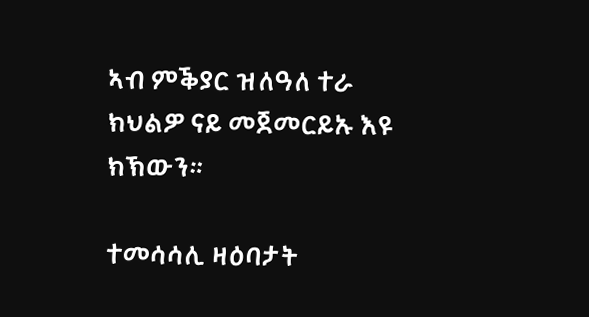ኣብ ምቕያር ዝለዓለ ተራ ክህልዎ ናይ መጀመርይኡ እዩ ክኽውን።

ተመሳሳሊ ዛዕባታት